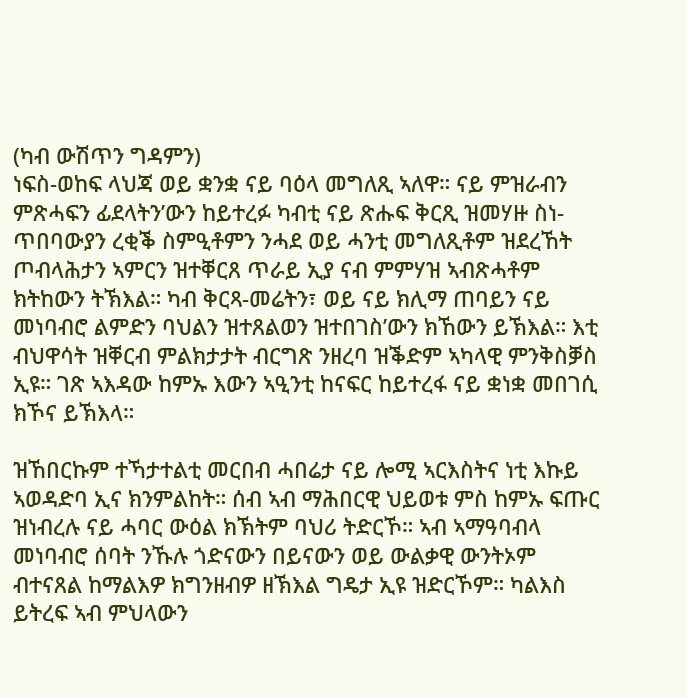(ካብ ውሽጥን ግዳምን)
ነፍስ-ወከፍ ላህጃ ወይ ቋንቋ ናይ ባዕላ መግለጺ ኣለዋ። ናይ ምዝራብን ምጽሓፍን ፊደላትን’ውን ከይተረፉ ካብቲ ናይ ጽሑፍ ቅርጺ ዝመሃዙ ስነ-ጥበባውያን ረቂቕ ስምዒቶምን ንሓደ ወይ ሓንቲ መግለጺቶም ዝደረኸት ጦብላሕታን ኣምርን ዝተቐርጸ ጥራይ ኢያ ናብ ምምሃዝ ኣብጽሓቶም ክትከውን ትኽእል። ካብ ቅርጻ-መሬትን፣ ወይ ናይ ክሊማ ጠባይን ናይ መነባብሮ ልምድን ባህልን ዝተጸልወን ዝተበገስ’ውን ክኸውን ይኽእል። እቲ ብህዋሳት ዝቐርብ ምልክታታት ብርግጽ ንዘረባ ዝቕድም ኣካላዊ ምንቅስቓስ ኢዩ። ገጽ ኣእዳው ከምኡ እውን ኣዒንቲ ከናፍር ከይተረፋ ናይ ቋነቋ መበገሲ ክኾና ይኽእላ።

ዝኸበርኩም ተኻታተልቲ መርበብ ሓበሬታ ናይ ሎሚ ኣርእስትና ነቲ እኩይ ኣወዳድባ ኢና ክንምልከት። ሰብ ኣብ ማሕበርዊ ህይወቱ ምስ ከምኡ ፍጡር ዝነብረሉ ናይ ሓባር ውዕል ክኽትም ባህሪ ትድርኾ። ኣብ ኣማዓባብላ መነባብሮ ሰባት ንኹሉ ጎድናውን በይናውን ወይ ውልቃዊ ውንትኦም ብተናጸል ከማልእዎ ክግንዘብዎ ዘኽእል ግዴታ ኢዩ ዝድርኾም። ካልእስ ይትረፍ ኣብ ምህላውን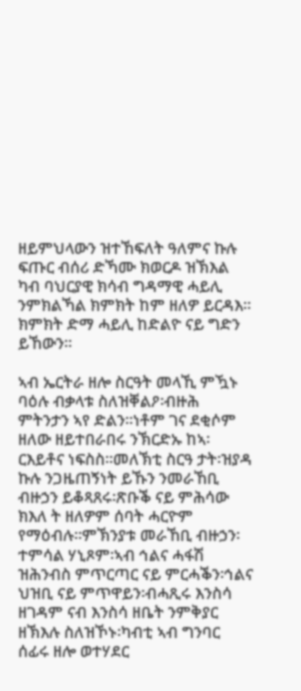ዘይምህላውን ዝተኸፍለት ዓለምና ኩሉ ፍጡር ብሰሪ ድኻሙ ክወርዶ ዝኽእል ካብ ባህርያዊ ክሳብ ግዳማዊ ሓይሊ ንምክልኻል ክምክት ከም ዘለዎ ይርዳእ። ክምክት ድማ ሓይሊ ከድልዮ ናይ ግድን ይኸውን።

ኣብ ኤርትራ ዘሎ ስርዓት መላኺ ምዃኑ ባዕሉ ብቃላቱ ስለዝቐልዖ፡ብዙሕ ምትንታን ኣየ ድልን።ነቶም ገና ደቂሶም ዘለው ዘይተበራበሩ ንኽርድኡ ከኣ፡ርእይቶና ነፍስስ።መለኽቲ ስርዓ ታት፡ዝያዳ ኩሉ ንጋዜጠኝነት ይኹን ንመራኸቢ ብዙኃን ይቆጻጸሩ፡ጽቡቕ ናይ ምሕሳው ክእለ ት ዘለዎም ሰባት ሓርዮም የማዕብሉ።ምኽንያቱ መራኸቢ ብዙኃን፡ተምሳል ሃኒጾም፡ኣብ ኅልና ሓፋሽ ዝሕንብስ ምጥርጣር ናይ ምርሓቕን፡ኅልና ህዝቢ ናይ ምጥዋይን፡ብሓጺሩ እንስሳ ዘገዳም ናብ እንስሳ ዘቤት ንምቅያር ዘኽእሉ ስለዝኾኑ፡ካብቲ ኣብ ግንባር ሰፊሩ ዘሎ ወተሃደር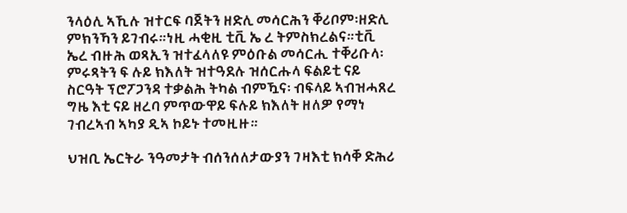ንላዕሊ ኣኺሉ ዝተርፍ ባጀትን ዘድሊ መሳርሕን ቐሪቦም፡ዘድሊ ምክንኻን ይገብሩ።ነዚ ሓቂዚ ቲቪ ኤ ረ ትምስክረልና።ቲቪ ኤረ ብዙሕ ወጻኢን ዝተፈላለዩ ምዕቡል መሳርሒ ተቐሪቡላ፡ምሩጻትን ፍ ሉይ ክእለት ዝተዓደሉ ዝሰርሑላ ፍልይቲ ናይ  ስርዓት ፕሮፖጋንዳ ተቃልሕ ትካል ብምዃና፡ ብፍላይ ኣብዝሓጸረ ግዜ እቲ ናይ ዘረባ ምጥውዋይ ፍሉይ ክእለት ዘለዎ የማነ ገብረኣብ ኣካያ ዲኣ ኮይኑ ተመዚዙ።

ህዝቢ ኤርትራ ንዓመታት ብሰንሰለታውያን ገዛእቲ ክሳቐ ድሕሪ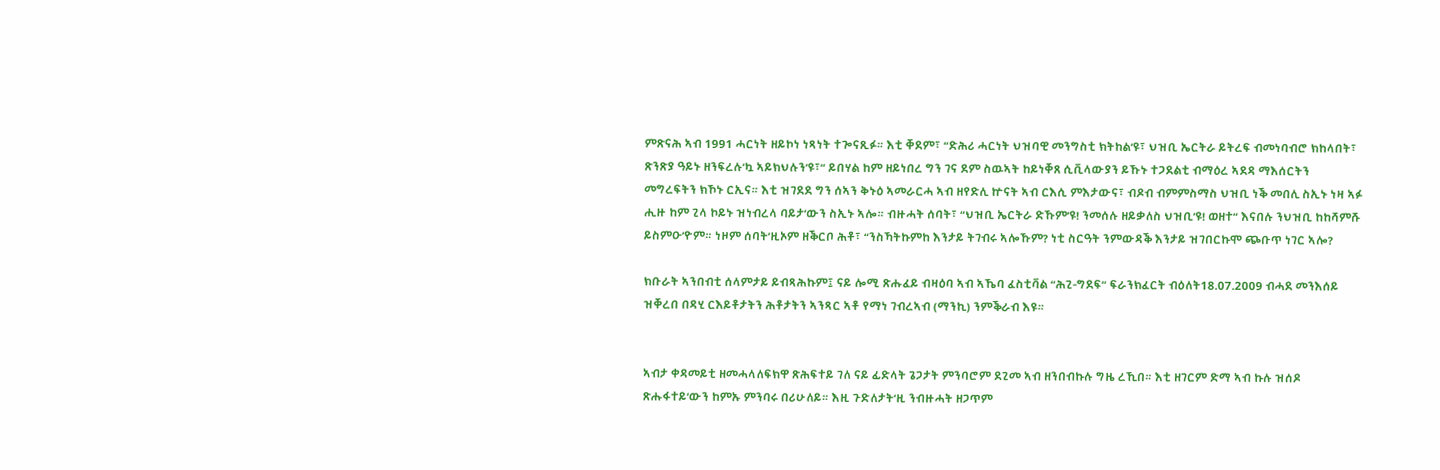ምጽናሕ ኣብ 1991 ሓርነት ዘይኮነ ነጻነት ተጐናጺፉ። እቲ ቐደም፣ “ድሕሪ ሓርነት ህዝባዊ መንግስቲ ክትከል’ዩ፣ ህዝቢ ኤርትራ ይትረፍ ብመነባብሮ ክከላበት፣ ጽንጽያ ዓይኑ ዘንፍረሉ’ኳ ኣይክህሉን’ዩ፣” ይበሃል ከም ዘይነበረ ግን ገና ደም ስዉኣት ከይነቐጸ ሲቪላውያን ይኹኑ ተጋደልቲ ብማዕረ ኣደዳ ማእሰርትን መግረፍትን ክኾኑ ርኢና። እቲ ዝገደደ ግን ሰኣን ቅኑዕ ኣመራርሓ ኣብ ዘየድሊ ኵናት ኣብ ርእሲ ምእታውና፣ ብዶብ ብምምስማስ ህዝቢ ነቕ መበሊ ስኢኑ ነዛ ኣፉ ሒዙ ከም ጊላ ኮይኑ ዝነብረላ ባይታ’ውን ስኢኑ ኣሎ። ብዙሓት ሰባት፣ “ህዝቢ ኤርትራ ድኹም’ዩ! ንመሰሉ ዘይቃለስ ህዝቢ’ዩ! ወዘተ” እናበሉ ንህዝቢ ከከሻምሹ ይስምዑ’ዮም። ነዞም ሰባት’ዚኦም ዘቕርቦ ሕቶ፣ “ንስኻትኩምከ እንታይ ትገብሩ ኣሎኹም? ነቲ ስርዓት ንምውዳቕ እንታይ ዝገበርኩሞ ጭቡጥ ነገር ኣሎ?

ክቡራት ኣንበብቲ ሰላምታይ ይብጻሕኩም፤ ናይ ሎሚ ጽሑፈይ ብዛዕባ ኣብ ኣኼባ ፈስቲቫል “ሕጊ-ግደፍ” ፍራንክፈርት ብዕለት18.07.2009 ብሓደ መንእሰይ ዝቐረበ በዳሂ ርእይቶታትን ሕቶታትን ኣንጻር ኣቶ የማነ ገብረኣብ (ማንኪ) ንምቕራብ እዩ።


ኣብታ ቀዳመይቲ ዘመሓላለፍክዋ ጽሕፍተይ ገለ ናይ ፊድላት ጌጋታት ምንባሮም ደጊመ ኣብ ዘንበብኩሉ ግዜ ረኺበ። እቲ ዘገርም ድማ ኣብ ኩሉ ዝሰዶ ጽሑፋተይ’ውን ከምኡ ምንባሩ በሪሁለይ። እዚ ጉድለታት’ዚ ንብዙሓት ዘጋጥም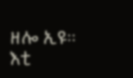ዘሎ ኢዩ። እቲ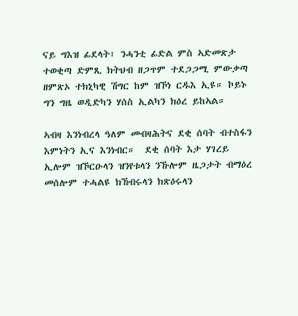ናይ ግእዝ ፊደላት፣ ንሓንቲ ፊድል ምስ ኣድመጽታ ተወቂጣ ድምጺ ክትህብ ዘጋጥም ተደጋጋሚ ምውቃጣ ዘምጽኦ ተክኒካዊ ሽግር ከም ዝኾነ ርዱእ ኢዩ። ኮይኑ ግን ግዜ ወዲድካን ሃሰስ ኢልካን ክዕረ ይከኣል።

ኣብዛ እንነብረላ ዓለም መብዛሕትና ደቂ ሰባት ብተስፋን እምነትን ኢና እንነብር።  ደቂ ሰባት እታ ሃገረይ ኢሎም ዝኾርዑላን ዝንየቱላን ንኹሎም ዜጋታት ብማዕረ መሰሎም ተሓልዩ ክኸብሩላን ክጽዕሩላን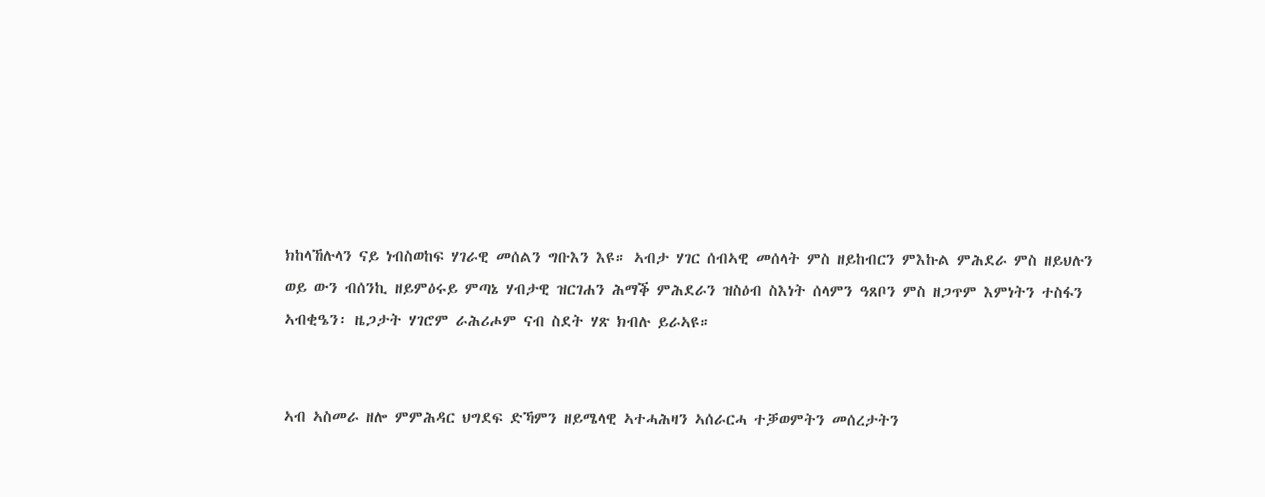ክከላኸሉላን ናይ ነብስወከፍ ሃገራዊ መሰልን ግቡእን እዩ። ኣብታ ሃገር ሰብኣዊ መሰላት ምስ ዘይከብርን ምእኩል ምሕደራ ምስ ዘይህሉን ወይ ውን ብሰንኪ ዘይምዕሩይ ምጣኔ ሃብታዊ ዝርገሐን ሕማቕ ምሕደራን ዝስዕብ ስእነት ሰላምን ዓጸቦን ምስ ዘጋጥም እምነትን ተስፋን ኣብቂዔን፡ ዜጋታት ሃገሮም ራሕሪሖም ናብ ስደት ሃጽ ክብሉ ይራኣዩ።


ኣብ ኣስመራ ዘሎ ምምሕዳር ህግደፍ ድኻምን ዘይሜላዊ ኣተሓሕዛን ኣሰራርሓ ተቓወምትን መሰረታትን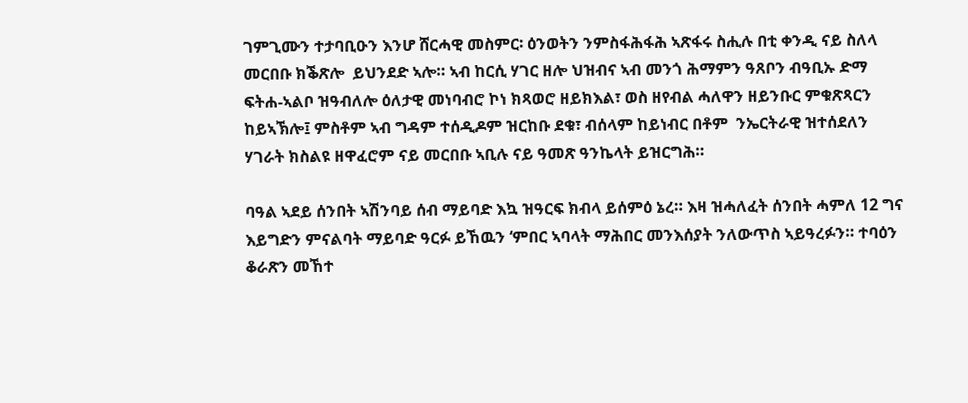ገምጊሙን ተታባቢዑን እንሆ ሸርሓዊ መስምር፡ ዕንወትን ንምስፋሕፋሕ ኣጽፋሩ ስሒሉ በቲ ቀንዲ ናይ ስለላ መርበቡ ክቕጽሎ  ይህንደድ ኣሎ። ኣብ ከርሲ ሃገር ዘሎ ህዝብና ኣብ መንጎ ሕማምን ዓጸቦን ብዓቢኡ ድማ ፍትሐ-ኣልቦ ዝዓብለሎ ዕለታዊ መነባብሮ ኮነ ክጻወሮ ዘይክእል፣ ወስ ዘየብል ሓለዋን ዘይንቡር ምቁጽጻርን ከይኣኽሎ፤ ምስቶም ኣብ ግዳም ተሰዲዶም ዝርከቡ ደቁ፣ ብሰላም ከይነብር በቶም  ንኤርትራዊ ዝተሰደለን ሃገራት ክስልዩ ዘዋፈሮም ናይ መርበቡ ኣቢሉ ናይ ዓመጽ ዓንኬላት ይዝርግሕ።

ባዓል ኣደይ ሰንበት ኣሽንባይ ሰብ ማይባድ እኳ ዝዓርፍ ክብላ ይሰምዕ ኔረ። እዛ ዝሓለፈት ሰንበት ሓምለ 12 ግና እይግድን ምናልባት ማይባድ ዓርፉ ይኸዉን ‘ምበር ኣባላት ማሕበር መንእሰያት ንለውጥስ ኣይዓረፉን። ተባዕን ቆራጽን መኸተ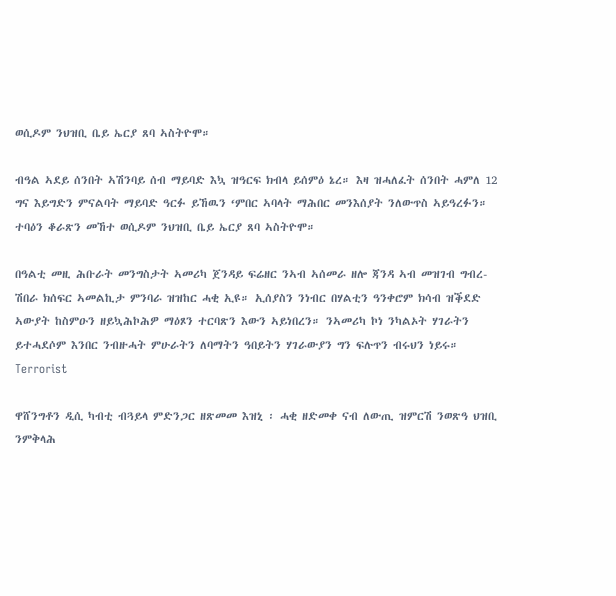ወሲዶም ንህዝቢ ቤይ ኤርያ ጸባ ኣስትዮሞ።

ብዓል ኣደይ ሰንበት ኣሽንባይ ሰብ ማይባድ እኳ ዝዓርፍ ክብላ ይሰምዕ ኔረ። እዛ ዝሓለፈት ሰንበት ሓምለ 12 ግና እይግድን ምናልባት ማይባድ ዓርፉ ይኸዉን ‘ምበር ኣባላት ማሕበር መንእሰያት ንለውጥስ ኣይዓረፉን። ተባዕን ቆራጽን መኸተ ወሲዶም ንህዝቢ ቤይ ኤርያ ጸባ ኣስትዮሞ።

በዓልቲ መዚ ሕቡራት መንግስታት ኣመሪካ ጀንዳይ ፍሬዘር ንኣብ ኣሰመራ ዘሎ ጃንዳ ኣብ መዝገብ ግብረ-ሽበራ ክሰፍር ኣመልኪታ ምንባራ ዝዝከር ሓቂ ኢዩ። ኢሰያስን ንነብር በሃልቲን ዓንቀሮም ክሳብ ዝቕደድ ኣውያት ከስምዑን ዘይኳሕኮሕዎ ማዕጾን ተርባጽን እውን ኣይነበረን። ንኣመሪካ ኮነ ንካልኦት ሃገራትን ይተሓደሶም እንበር ንብዙሓት ምሁራትን ለባማትን ዓበይትን ሃገራውያን ግን ፍሉጥን ብሩህን ነይሩ። Terrorist

ዋሸንግቶን ዲሲ ካብቲ ብጓይላ ምድንጋር ዘጽመመ እዝኒ ፡ ሓቂ ዘድመቀ ናብ ለውጢ ዝምርሽ ንወጽዓ ህዝቢ ንምቅላሕ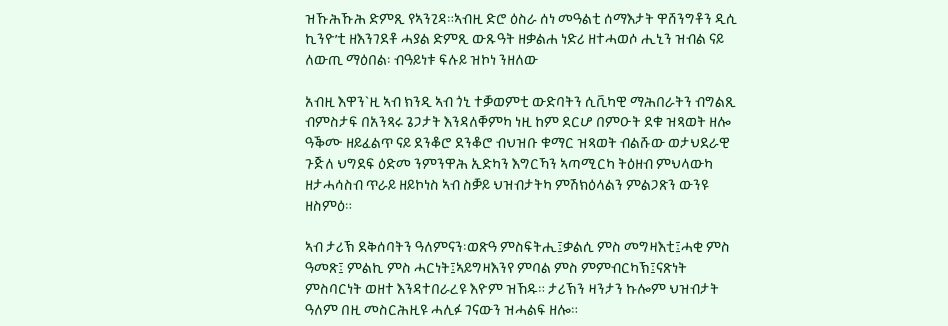ዝኹሕኹሕ ድምጺ የኣንጊዳ።ኣብዚ ድሮ ዕስራ ሰነ መዓልቲ ሰማእታት ዋሸንግቶን ዲሲ ኪንዮ’ቲ ዘእንገደቶ ሓያል ድምጺ ውጹዓት ዘቃልሐ ነድሪ ዘተሓወሶ ሒኒን ዝብል ናይ ለውጢ ማዕበል፡ ብዓይነቱ ፍሉይ ዝኮነ ንዘለው

አብዚ እዋን`ዚ ኣብ ክንዲ ኣብ ጎኒ ተቓወምቲ ውድባትን ሲቪካዊ ማሕበራትን ብግልጺ ብምስታፍ በአንጻሩ ጌጋታት እንዳለቐምካ ነዚ ከም ደርሆ በምዑት ደቁ ዝጻወት ዘሎ ዓቕሙ ዘይፈልጥ ናይ ደንቆሮ ደንቆሮ ብህዝቡ ቁማር ዝጻወት ብልሹው ወታህደራዊ ጉጅለ ህግደፍ ዕድመ ንምንዋሕ ኢድካን እግርኻን ኣጣሚርካ ትዕዘብ ምህላውካ ዘታሓሳስብ ጥራይ ዘይኮነስ ኣብ ስቓይ ህዝብታትካ ምሽክዕላልን ምልጋጽን ውንዩ ዘስምዕ።

ኣብ ታሪኽ ደቅሰባትን ዓለምናን፡ወጽዓ ምስፍትሒ፤ቃልሲ ምስ መግዛእቲ፤ሓቂ ምስ ዓመጽ፤ ምልኪ ምስ ሓርነት፤ኣይግዛእንየ ምባል ምስ ምምብርካኽ፤ናጽነት ምስባርነት ወዘተ እንዳተበራረዩ እዮም ዝኸዱ። ታሪኽን ዛንታን ኩሎም ህዝብታት ዓለም በዚ መስርሕዚዩ ሓሊፉ ገናውን ዝሓልፍ ዘሎ።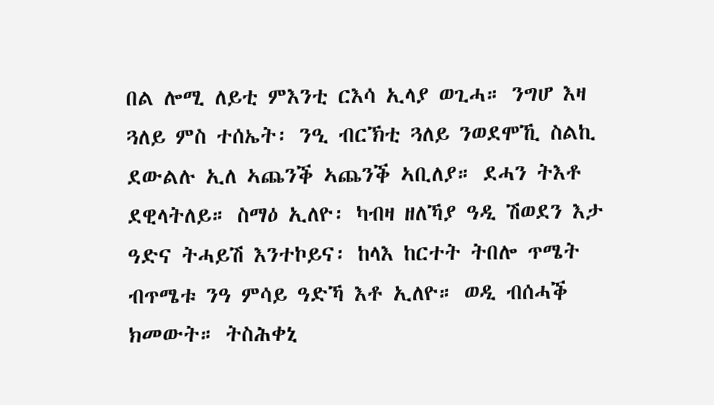በል ሎሚ ለይቲ ምእንቲ ርእሳ ኢላያ ወጊሓ። ንግሆ እዛ ጓለይ ምስ ተሰኤት፡ ንዒ ብርኽቲ ጓለይ ንወደሞኺ ስልኪ ደውልሉ ኢለ ኣጨንቕ ኣጨንቕ ኣቢለያ። ደሓን ትእቶ ደዊላትለይ። ስማዕ ኢለዮ፡ ካብዛ ዘለኻያ ዓዲ ሽወደን እታ ዓድና ትሓይሽ እንተኮይና፡ ከላእ ከርተት ትበሎ ጥሜት ብጥሜቱ ንዓ ምሳይ ዓድኻ እቶ ኢለዮ። ወዲ ብሰሓቕ ክመውት። ትስሕቀኒ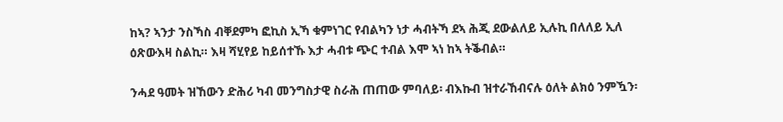ከኣ? ኣንታ ንስኻስ ብቐደምካ ፎኪስ ኢኻ ቁምነገር የብልካን ነታ ሓብትኻ ደኣ ሕጂ ደውልለይ ኢሉኪ በለለይ ኢለ ዕጽውእዛ ስልኪ። እዛ ሻሂየይ ከይሰተኹ እታ ሓብቱ ጭር ተብል እሞ ኣነ ከኣ ትቕብል።

ንሓደ ዓመት ዝኸውን ድሕሪ ካብ መንግስታዊ ስራሕ ጠጠው ምባለይ፡ ብእኩብ ዝተራኸብናሉ ዕለት ልክዕ ንምዃን፡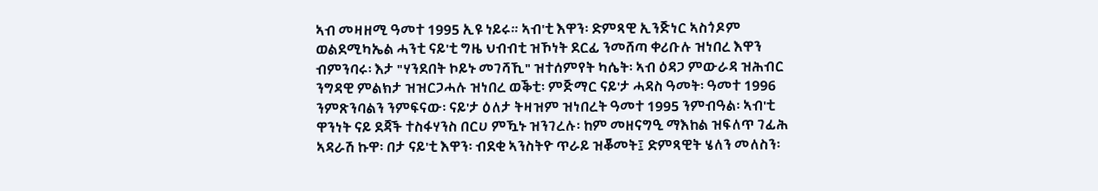ኣብ መዛዘሚ ዓመተ 1995 ኢዩ ነይሩ። ኣብ'ቲ እዋን፡ ድምጻዊ ኢንጅነር ኣስጎዶም ወልደሚካኤል ሓንቲ ናይ'ቲ ግዜ ህብብቲ ዝኾነት ደርፊ ንመሸጣ ቀሪቡሉ ዝነበረ እዋን ብምንባሩ፡ እታ "ሃንደበት ኮይኑ መገሻኺ" ዝተሰምየት ካሴት፡ ኣብ ዕዳጋ ምውራዳ ዝሕብር ንግዳዊ ምልክታ ዝዝርጋሓሉ ዝነበረ ወቕቲ፡ ምጅማር ናይ'ታ ሓዳስ ዓመት፡ ዓመተ 1996 ንምጽንባልን ንምፍናው፡ ናይ'ታ ዕለታ ትዛዝም ዝነበረት ዓመተ 1995 ንምብዓል፡ ኣብ'ቲ ዋንነት ናይ ደጃች ተስፋሃንስ በርሀ ምዃኑ ዝንገረሉ፡ ከም መዘናግዒ ማእከል ዝፍለጥ ገፊሕ ኣዳራሽ ኩዋ፡ በታ ናይ'ቲ እዋን፡ ብደቂ ኣንስትዮ ጥራይ ዝቖመት፤ ድምጻዊት ሄለን መለስን፡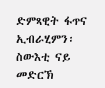ድምጻዊት ፋጥና ኢብራሂምን፡ ስውእቲ ናይ መድርኽ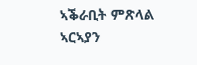ኣቕራቢት ምጽላል ኣርኣያን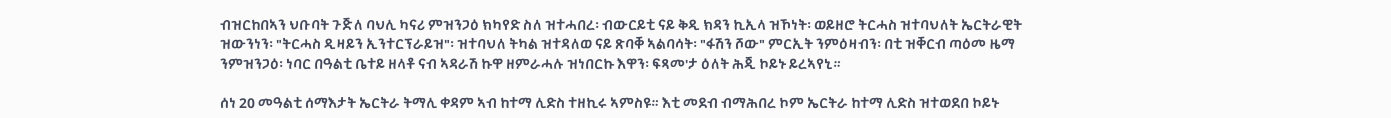ብዝርከበኣን ህቡባት ጉጅለ ባህሊ ካናሪ ምዝንጋዕ ክካየድ ስለ ዝተሓበረ፡ ብውርይቲ ናይ ቅዲ ክዳን ኪኢላ ዝኾነት፡ ወይዘሮ ትርሓስ ዝተባህለት ኤርትራዊት ዝውንነን፡ "ትርሓስ ዲዛይን ኢንተርፕራይዝ"፡ ዝተባህለ ትካል ዝተዳለወ ናይ ጽባቐ ኣልባሳት፡ "ፋሽን ሾው" ምርኢት ንምዕዛብን፡ በቲ ዝቐርብ ጣዕመ ዜማ ንምዝንጋዕ፡ ነባር በዓልቲ ቤተይ ዘላቶ ናብ ኣዳራሽ ኩዋ ዘምራሓሉ ዝነበርኩ እዋን፡ ፍጻመ'ታ ዕለት ሕጂ ኮይኑ ይረኣየኒ።

ሰነ 20 መዓልቲ ሰማእታት ኤርትራ ትማሊ ቀዳም ኣብ ከተማ ሊድስ ተዘኪሩ ኣምስዩ። እቲ መደብ ብማሕበረ ኮም ኤርትራ ከተማ ሊድስ ዝተወደበ ኮይኑ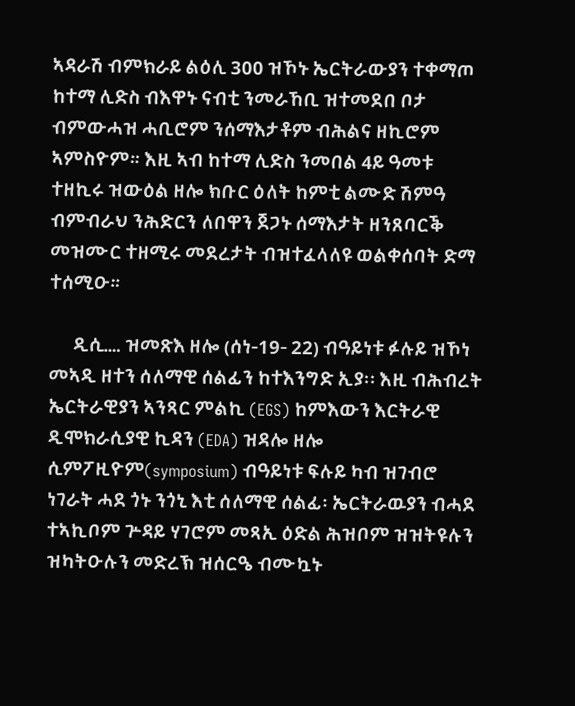ኣዳራሽ ብምክራይ ልዕሊ 300 ዝኾኑ ኤርትራውያን ተቀማጦ ከተማ ሊድስ ብእዋኑ ናብቲ ንመራኸቢ ዝተመደበ ቦታ ብምውሓዝ ሓቢሮም ንሰማእታቶም ብሕልና ዘኪሮም ኣምስዮም። እዚ ኣብ ከተማ ሊድስ ንመበል 4ይ ዓመቱ ተዘኪሩ ዝውዕል ዘሎ ክቡር ዕለት ከምቲ ልሙድ ሽምዓ ብምብራህ ንሕድርን ለበዋን ጀጋኑ ሰማእታት ዘንጸባርቕ መዝሙር ተዘሚሩ መደረታት ብዝተፈላለዩ ወልቀሰባት ድማ ተሰሚዑ።

      ዲሲ…. ዝመጽእ ዘሎ (ሰነ-19- 22) ብዓይነቱ ፉሉይ ዝኾነ መኣዲ ዘተን ሰለማዊ ሰልፊን ከተእንግድ ኢያ፡፡ እዚ ብሕብረት ኤርትራዊያን ኣንጻር ምልኪ (EGS) ከምእውን እርትራዊ ዲሞክራሲያዊ ኪዳን (EDA) ዝዳሎ ዘሎ ሲምፖዚዮም(symposium) ብዓይነቱ ፍሉይ ካብ ዝገብሮ ነገራት ሓደ ጎኑ ንጎኒ እቲ ሰለማዊ ሰልፊ፡ ኤርትራዉያን ብሓደ ተኣኪቦም ጕዳይ ሃገሮም መጻኢ ዕድል ሕዝቦም ዝዝትዩሉን ዝካትዑሉን መድረኽ ዝሰርዔ ብሙኳኑ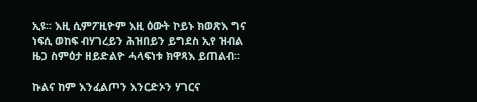ኢዩ፡፡ እዚ ሲምፖዚዮም እዚ ዕውት ኮይኑ ክወጽእ ግና ነፍሲ ወከፍ ብሃገረይን ሕዝበይን ይግደስ ኢየ ዝብል ዜጋ ስምዕታ ዘይድልዮ ሓላፍነቱ ክዋጻእ ይጠልብ፡፡

ኩልና ከም እንፈልጦን እንርድኦን ሃገርና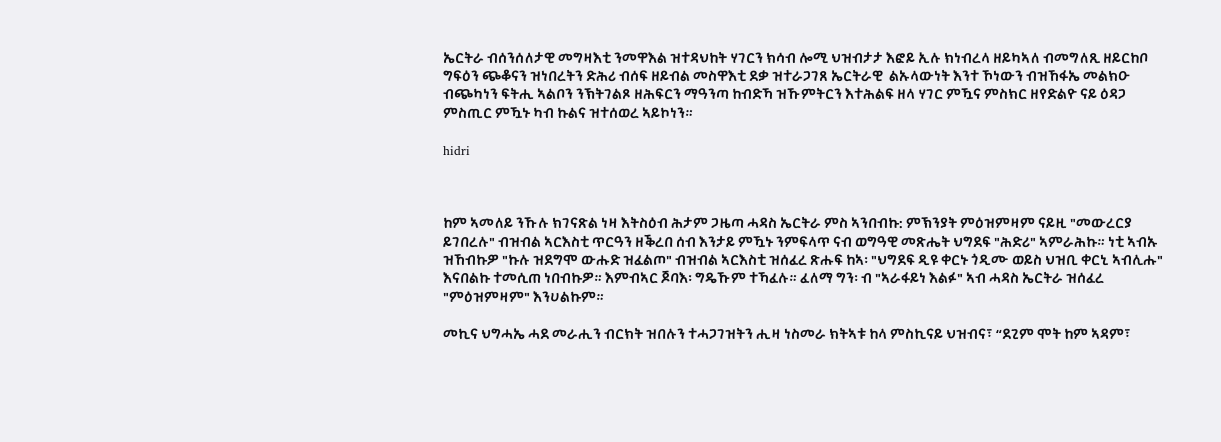ኤርትራ ብሰንሰለታዊ መግዛእቲ ንመዋእል ዝተዳህከት ሃገርን ክሳብ ሎሚ ህዝብታታ እፎይ ኢሉ ክነብረላ ዘይካኣለ ብመግለጺ ዘይርከቦ ግፍዕን ጭቆናን ዝነበረትን ድሕሪ ብሰፍ ዘይብል መስዋእቲ ደቃ ዝተራጋገጸ ኤርትራዊ  ልኡላውነት እንተ ኾነውን ብዝኸፋኤ መልክዑ ብጭካነን ፍትሒ ኣልቦን ንኽትገልጾ ዘሕፍርን ማዓንጣ ከብድኻ ዝኹምትርን እተሕልፍ ዘላ ሃገር ምዃና ምስክር ዘየድልዮ ናይ ዕዳጋ ምስጢር ምዃኑ ካብ ኩልና ዝተሰወረ ኣይኮነን።

hidri



ከም ኣመለይ ንኹሉ ክገናጽል ነዛ እትስዕብ ሕታም ጋዜጣ ሓዳስ ኤርትራ ምስ ኣንበብኩ: ምኽንያት ምዕዝምዛም ናይዚ "መውረርያ ይገበረሉ" ብዝብል ኣርእስቲ ጥርዓን ዘቕረበ ሰብ እንታይ ምዃኑ ንምፍላጥ ናብ ወግዓዊ መጽሔት ህግደፍ "ሕድሪ" ኣምራሕኩ። ነቲ ኣብኡ ዝኸብኩዎ "ኩሉ ዝደግሞ ውሑድ ዝፈልጦ" ብዝብል ኣርእስቲ ዝሰፈረ ጽሑፍ ከኣ፡ "ህግደፍ ዲዩ ቀርኑ ጎዲሙ ወይስ ህዝቢ ቀርኒ ኣብሊሑ" እናበልኩ ተመሲጠ ነበብኩዎ። እምብኣር ጆባእ፡ ግዴኹም ተኻፈሉ። ፈለማ ግን፡ ብ "ኣራፋይነ እልፉ" ኣብ ሓዳስ ኤርትራ ዝሰፈረ "ምዕዝምዛም" እንሀልኩም።

መኪና ህግሓኤ ሓደ መራሒን ብርክት ዝበሉን ተሓጋገዝትን ሒዛ ነስመራ ክትኣቱ ከላ ምስኪናይ ህዝብና፣ “ደጊም ሞት ከም ኣዳም፣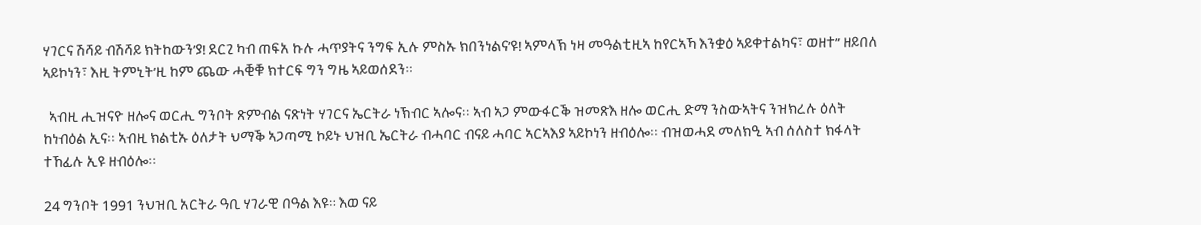ሃገርና ሽሻይ ብሽሻይ ክትከውን’ያ! ደርጊ ካብ ጠፍአ ኩሉ ሓጥያትና ንግፍ ኢሉ ምስኡ ክበንነልና’ዩ! ኣምላኽ ነዛ መዓልቲዚኣ ከየርኣኻ እንቋዕ ኣይቀተልካና፣ ወዘተ” ዘይበለ ኣይኮነን፣ እዚ ትምኒት’ዚ ከም ጨው ሓቒቑ ክተርፍ ግን ግዜ ኣይወሰደን።

  ኣብዚ ሒዝናዮ ዘሎና ወርሒ ግንቦት ጽምብል ናጽነት ሃገርና ኤርትራ ነኽብር ኣሎና፡፡ ኣብ ኣጋ ምውፋርቕ ዝመጽእ ዘሎ ወርሒ ድማ ንስውኣትና ንዝክረሉ ዕለት ከነብዕል ኢና፡፡ ኣብዚ ክልቲኡ ዕለታት ህማቕ ኣጋጣሚ ኮይኑ ህዝቢ ኤርትራ ብሓባር ብናይ ሓባር ኣርኣእያ ኣይኮነን ዘብዕሎ፡፡ ብዝወሓደ መለክዒ ኣብ ሰለስተ ክፋላት ተኸፊሉ ኢዩ ዘብዕሎ፡፡

24 ግንቦት 1991 ንህዝቢ አርትራ ዓቢ ሃገራዊ በዓል እዩ። እወ ናይ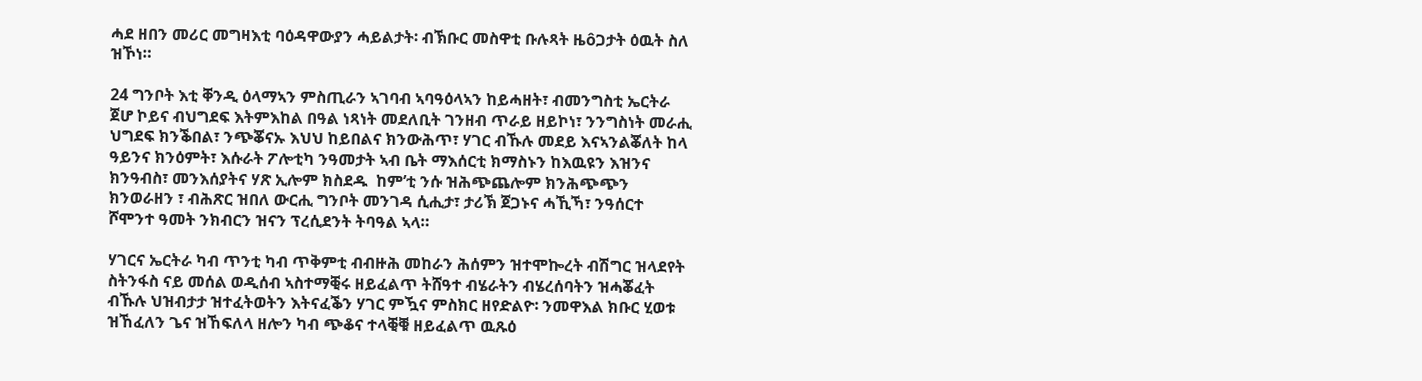ሓደ ዘበን መሪር መግዛእቲ ባዕዳዋውያን ሓይልታት፡ ብኽቡር መስዋቲ ቡሉጻት ዜôጋታት ዕዉት ስለ ዝኾነ።

24 ግንቦት እቲ ቐንዲ ዕላማኣን ምስጢራን ኣገባብ ኣባዓዕላኣን ከይሓዘት፣ ብመንግስቲ ኤርትራ ጀሆ ኮይና ብህግደፍ እትምእከል በዓል ነጻነት መደለቢት ገንዘብ ጥራይ ዘይኮነ፣ ንንግስነት መራሒ ህግደፍ ክንቕበል፣ ንጭቖናኡ እህህ ከይበልና ክንውሕጥ፣ ሃገር ብኹሉ መደይ እናኣንልቖለት ከላ ዓይንና ክንዕምት፣ እሱራት ፖሎቲካ ንዓመታት ኣብ ቤት ማእሰርቲ ክማስኑን ከእዉዩን እዝንና ክንዓብስ፣ መንእሰያትና ሃጽ ኢሎም ክስደዱ  ከም’ቲ ንሱ ዝሕጭጨሎም ክንሕጭጭን ክንወራዘን ፣ ብሕጽር ዝበለ ውርሒ ግንቦት መንገዳ ሲሒታ፣ ታሪኽ ጀጋኑና ሓኺኻ፣ ንዓሰርተ ሾሞንተ ዓመት ንክብርን ዝናን ፕረሲደንት ትባዓል ኣላ።

ሃገርና ኤርትራ ካብ ጥንቲ ካብ ጥቅምቲ ብብዙሕ መከራን ሕሰምን ዝተሞኰረት ብሽግር ዝላደየት ስትንፋስ ናይ መሰል ወዲሰብ ኣስተማቒሩ ዘይፈልጥ ትሸዓተ ብሄራትን ብሄረሰባትን ዝሓቖፈት ብኹሉ ህዝብታታ ዝተፈትወትን እትናፈቕን ሃገር ምዃና ምስክር ዘየድልዮ፡ ንመዋእል ክቡር ሂወቱ ዝኸፈለን ጌና ዝኸፍለላ ዘሎን ካብ ጭቆና ተላቒቑ ዘይፈልጥ ዉጹዕ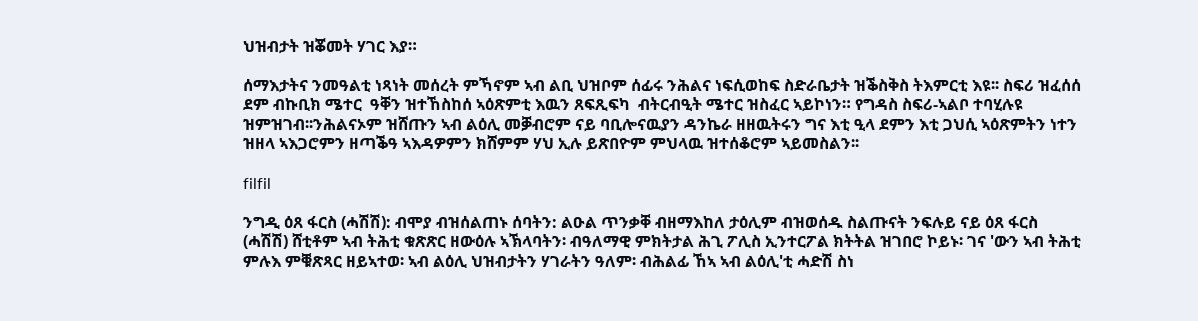ህዝብታት ዝቖመት ሃገር እያ።

ሰማእታትና ንመዓልቲ ነጻነት መሰረት ምኻኖም ኣብ ልቢ ህዝቦም ሰፊሩ ንሕልና ነፍሲወከፍ ስድራቤታት ዝቕስቅስ ትእምርቲ እዩ፡፡ ስፍሪ ዝፈሰሰ ደም ብኩቢክ ሜተር  ዓቐን ዝተኸስከሰ ኣዕጽምቲ እዉን ጸፍጺፍካ  ብትርብዒት ሜተር ዝስፈር ኣይኮነን። የግዳስ ስፍሪ-ኣልቦ ተባሂሉዩ ዝምዝገብ፡፡ንሕልናኦም ዝሸጡን ኣብ ልዕሊ መቓብሮም ናይ ባቢሎናዉያን ዳንኬራ ዘዘዉትሩን ግና እቲ ዒላ ደምን እቲ ጋህሲ ኣዕጽምትን ነተን ዝዘላ ኣእጋሮምን ዘጣቕዓ ኣእዳዎምን ክሸምም ሃህ ኢሉ ይጽበዮም ምህላዉ ዝተሰቆሮም ኣይመስልን፡፡

filfil

ንግዲ ዕጸ ፋርስ (ሓሽሽ): ብሞያ ብዝሰልጠኑ ሰባትን: ልዑል ጥንቃቐ ብዘማእከለ ታዕሊም ብዝወሰዱ ስልጡናት ንፍሉይ ናይ ዕጸ ፋርስ (ሓሽሽ) ሸቲቶም ኣብ ትሕቲ ቁጽጽር ዘውዕሉ ኣኽላባትን፡ ብዓለማዊ ምክትታል ሕጊ ፖሊስ ኢንተርፖል ክትትል ዝገበሮ ኮይኑ፡ ገና 'ውን ኣብ ትሕቲ ምሉእ ምቑጽጻር ዘይኣተወ፡ ኣብ ልዕሊ ህዝብታትን ሃገራትን ዓለም፡ ብሕልፊ ኸኣ ኣብ ልዕሊ'ቲ ሓድሽ ስነ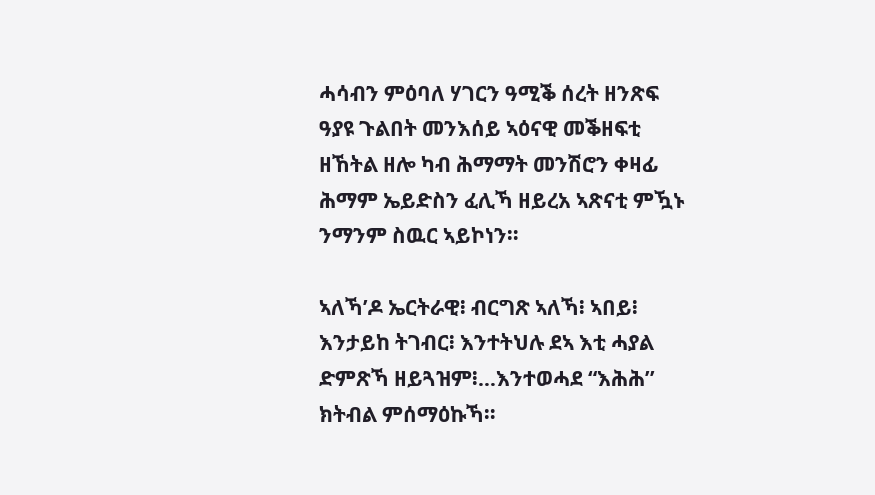ሓሳብን ምዕባለ ሃገርን ዓሚቕ ሰረት ዘንጽፍ ዓያዩ ጉልበት መንእሰይ ኣዕናዊ መቕዘፍቲ ዘኸትል ዘሎ ካብ ሕማማት መንሽሮን ቀዛፊ ሕማም ኤይድስን ፈሊኻ ዘይረአ ኣጽናቲ ምዃኑ ንማንም ስዉር ኣይኮነን።

ኣለኻ’ዶ ኤርትራዊ፧ ብርግጽ ኣለኻ፧ ኣበይ፧ እንታይከ ትገብር፧ እንተትህሉ ደኣ እቲ ሓያል ድምጽኻ ዘይጓዝም፧…እንተወሓደ “እሕሕ’’ ክትብል ምሰማዕኩኻ።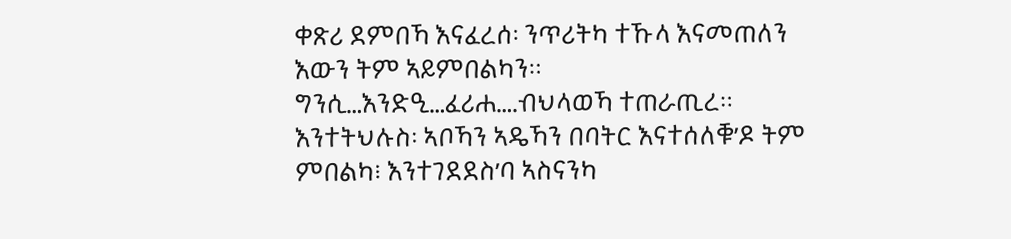ቀጽሪ ደምበኻ እናፈረሰ፡ ንጥሪትካ ተኹላ እናመጠለን እውን ትም ኣይምበልካን። ግንሲ…እንድዒ…ፈሪሐ….ብህላወኻ ተጠራጢረ። እንተትህሉስ፡ ኣቦኻን ኣዴኻን በባትር እናተሰለቑ’ዶ ትም ምበልካ፧ እንተገደደስ’ባ ኣስናንካ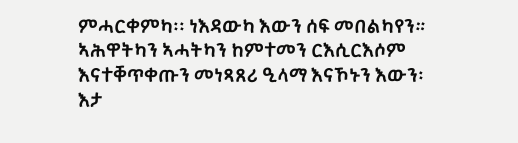ምሓርቀምካ፡፡ ነእዳውካ እውን ሰፍ መበልካየን። ኣሕዋትካን ኣሓትካን ከምተመን ርእሲርእሶም እናተቐጥቀጡን መነጻጸሪ ዒላማ እናኾኑን እውን፡ እታ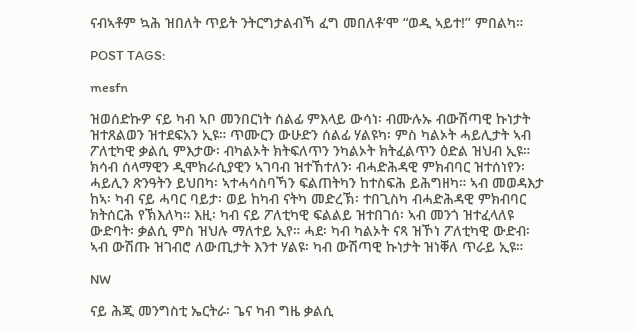ናብኣቶም ኳሕ ዝበለት ጥይት ንትርግታልብኻ ፈግ መበለቶ’ሞ “ወዲ ኣይተ!’’ ምበልካ።

POST TAGS:

mesfn

ዝወሰድኩዎ ናይ ካብ ኣቦ መንበርነት ሰልፊ ምእላይ ውሳነ፡ ብሙሉኡ ብውሽጣዊ ኩነታት ዝተጸልወን ዝተደፍአን ኢዩ። ጥሙርን ውሁድን ሰልፊ ሃልዩካ፡ ምስ ካልኦት ሓይሊታት ኣብ ፖለቲካዊ ቃልሲ ምእታው፡ ብካልኦት ክትፍለጥን ንካልኦት ክትፈልጥን ዕድል ዝህብ ኢዩ። ክሳብ ሰላማዊን ዲሞክራሲያዊን ኣገባብ ዝተኸተለን፡ ብሓድሕዳዊ ምክብባር ዝተሰነየን፡ ሓይሊን ጽንዓትን ይህበካ፡ ኣተሓሳስባኻን ፍልጠትካን ከተስፍሕ ይሕግዘካ። ኣብ መወዳእታ ከኣ፡ ካብ ናይ ሓባር ባይታ፡ ወይ ከካብ ናትካ መድረኽ፡ ተበጊስካ ብሓድሕዳዊ ምክብባር ክትሰርሕ የኽእለካ። እዚ፡ ካብ ናይ ፖለቲካዊ ፍልልይ ዝተበገሰ፡ ኣብ መንጎ ዝተፈላለዩ ውድባት፡ ቃልሲ ምስ ዝህሉ ማለተይ ኢየ። ሓደ፡ ካብ ካልኦት ናጻ ዝኾነ ፖለቲካዊ ውድብ፡ ኣብ ውሽጡ ዝገብሮ ለውጢታት እንተ ሃልዩ፡ ካብ ውሽጣዊ ኩነታት ዝነቐለ ጥራይ ኢዩ።

NW

ናይ ሕጂ መንግስቲ ኤርትራ፡ ጌና ካብ ግዜ ቃልሲ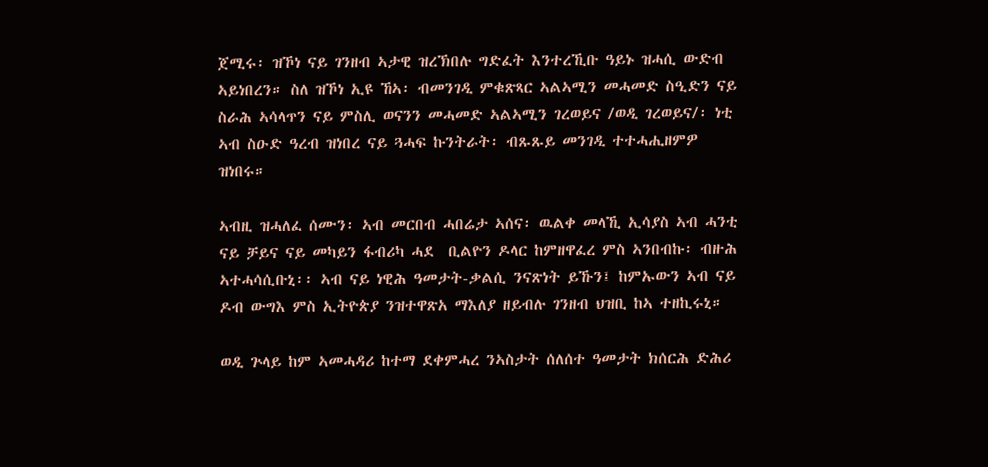ጀሚሩ፡ ዝኾነ ናይ ገንዘብ ኣታዊ ዝረኽበሉ ግድፈት እንተረኺቡ ዓይኑ ዝሓሲ ውድብ ኣይነበረን። ስለ ዝኾነ ኢዩ ኸኣ፡ ብመንገዲ ምቁጽጻር ኣልኣሚን መሓመድ ስዒድን ናይ ስራሕ ኣሳላጥን ናይ ምስሊ ወናንን መሓመድ ኣልኣሚን ገረወይና /ወዲ ገረወይና/፡ ነቲ ኣብ ስዑድ ዓረብ ዝነበረ ናይ ጓሓፍ ኩንትራት፡ ብጹጹይ መንገዲ ተተሓሒዘምዎ ዝነበሩ።

ኣብዚ ዝሓለፈ ሰሙን፡ ኣብ መርበብ ሓበሬታ ኣሰና፡ ዉልቀ መላኺ ኢሳያስ ኣብ ሓንቲ ናይ ቻይና ናይ መካይን ፋብሪካ ሓደ  ቢልዮን ዶላር ከምዘዋፈረ ምስ ኣንበብኩ፡ ብዙሕ ኣተሓሳሲቡኒ፡፡ ኣብ ናይ ነዊሕ ዓመታት-ቃልሲ ንናጽነት ይኹን፤ ከምኡውን ኣብ ናይ ዶብ ውግእ ምስ ኢትዮጵያ ንዝተዋጽአ ማእለያ ዘይብሉ ገንዘብ ህዝቢ ከኣ ተዘኪሩኒ።

ወዲ ጕላይ ከም ኣመሓዳሪ ከተማ ደቀምሓረ ንኣስታት ሰለሰተ ዓመታት ክሰርሕ ድሕሪ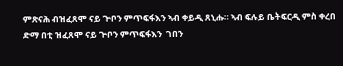ምጽናሕ ብዝፈጸሞ ናይ ጕቦን ምጥፍፋእን ኣብ ቀይዲ ጸኒሑ። ኣብ ፍሉይ ቤትፍርዲ ምስ ቀረበ ድማ በቲ ዝፈጸሞ ናይ ጕቦን ምጥፍፋእን  ገበን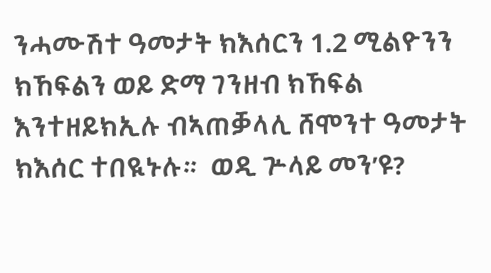ንሓሙሽተ ዓመታት ክእሰርን 1.2 ሚልዮንን ክኸፍልን ወይ ድማ ገንዘብ ክኸፍል እንተዘይክኢሉ ብኣጠቓላሊ ሸሞንተ ዓመታት ክእሰር ተበዪኑሉ።  ወዲ ጕላይ መን’ዩ?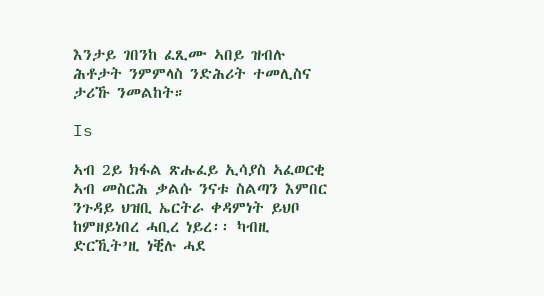እንታይ ገበንከ ፈጺሙ ኣበይ ዝብሉ ሕቶታት ንምምላስ ንድሕሪት ተመሊስና ታሪኹ ንመልከት።

Is

ኣብ 2ይ ክፋል ጽሑፈይ ኢሳያስ ኣፈወርቂ ኣብ መስርሕ ቃልሱ ንናቱ ስልጣን እምበር ንጉዳይ ህዝቢ ኤርትራ ቀዳምነት ይህቦ ከምዘይነበረ ሓቢረ ነይረ፡፡ ካብዚ ድርኺት’ዚ ነቒሉ ሓደ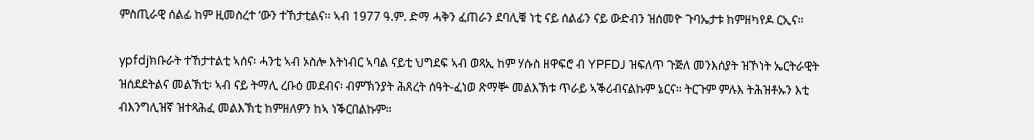ምስጢራዊ ሰልፊ ከም ዚመስረተ ‘ውን ተኸታቲልና፡፡ ኣብ 1977 ዓ.ም. ድማ ሓቅን ፈጠራን ደባሊቑ ነቲ ናይ ሰልፊን ናይ ውድብን ዝሰመዮ ጉባኤታቱ ከምዘካየዶ ርኢና፡፡

ypfdjክቡራት ተኸታተልቲ ኣሰና፡ ሓንቲ ኣብ ኦስሎ እትነብር ኣባል ናይቲ ህግደፍ ኣብ ወጻኢ ከም ሃሱስ ዘዋፍሮ ብ YPFDJ ዝፍለጥ ጉጅለ መንእሰያት ዝኾነት ኤርትራዊት ዝሰደደትልና መልኽቲ፡ ኣብ ናይ ትማሊ ረቡዕ መደብና፡ ብምኽንያት ሕጸረት ሰዓት-ፈነወ ጽማቝ መልእኽቱ ጥራይ ኣቕሪብናልኩም ኔርና። ትርጉም ምሉእ ትሕዝቶኡን እቲ ብእንግሊዝኛ ዝተጻሕፈ መልእኽቲ ከምዘለዎን ከኣ ነቕርበልኩም።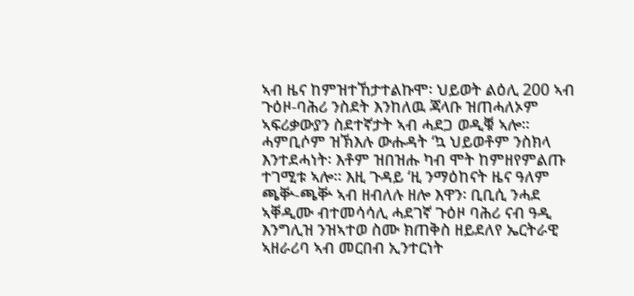ኣብ ዜና ከምዝተኸታተልኩሞ፡ ህይወት ልዕሊ 200 ኣብ ጉዕዞ-ባሕሪ ንስደት እንከለዉ ጃላቡ ዝጠሓለኦም ኣፍሪቃውያን ስደተኛታት ኣብ ሓደጋ ወዲቑ ኣሎ። ሓምቢሶም ዝኽእሉ ውሑዳት ‘ኳ ህይወቶም ንስክላ እንተደሓነት፡ እቶም ዝበዝሑ ካብ ሞት ከምዘየምልጡ ተገሚቱ ኣሎ። እዚ ጉዳይ ‘ዚ ንማዕከናት ዜና ዓለም ጫቝ-ጫቝ ኣብ ዘብለሉ ዘሎ እዋን፡ ቢቢሲ ንሓደ ኣቐዲሙ ብተመሳሳሊ ሓደገኛ ጉዕዞ ባሕሪ ናብ ዓዲ እንግሊዝ ንዝኣተወ ስሙ ክጠቅስ ዘይደለየ ኤርትራዊ ኣዘራሪባ ኣብ መርበብ ኢንተርነት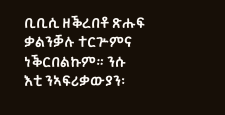ቢቢሲ ዘቕረበቶ ጽሑፍ ቃልንቓሉ ተርጕምና ነቕርበልኩም። ንሱ እቲ ንኣፍሪቃውያን፡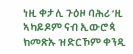ነዚ ቀታሊ ጉዕዞ ባሕሪ ‘ዚ ኣካይዶም ናብ ኢውሮጳ ክመጽኡ ዝድርኾም ቀንዲ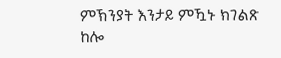ምኽንያት እንታይ ምዃኑ ክገልጽ ከሎ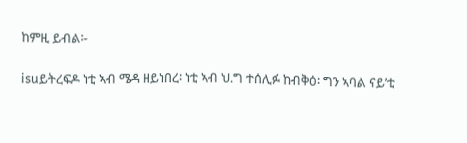ከምዚ ይብል፡-

isuይትረፍዶ ነቲ ኣብ ሜዳ ዘይነበረ፡ ነቲ ኣብ ህ.ግ ተሰሊፉ ከብቅዕ፡ ግን ኣባል ናይ’ቲ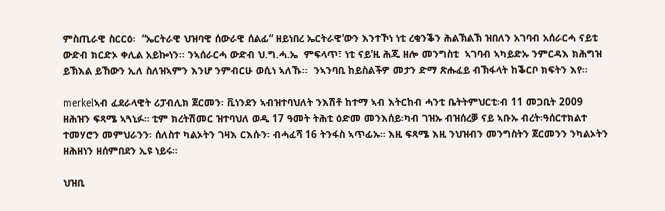ምስጢራዊ ስርርዕ፡  “ኤርትራዊ ህዝባዊ ሰውራዊ ሰልፊ“ ዘይነበረ ኤርትራዊ‘ውን እንተኾነ ነቲ ረቂንቕን ሕልኽልኽ ዝበለን አገባብ አሰራርሓ ናይቲ ውድብ ክርድኦ ቀሊል አይኰነን፡፡ ንኣሰራርሓ ውድብ ህ.ግ.ሓ.ኤ  ምፍላጥ፣ ነቲ ናይ’ዚ ሕጂ ዘሎ መንግስቲ  ኣገባብ ኣካይድኡ ንምርዳእ ክሕግዝ ይኽእል ይኸውን ኢለ ስለዝኣምን እንሆ ንምብርሁ ወሲነ ኣለኹ፡፡  ንኣንባቢ ከይስልችዎ መታን ድማ ጽሑፈይ ብኽፋላት ከቕርቦ ክፍትን እየ፡፡

merkelኣብ ፈደራላዊት ሪፓብሊክ ጀርመን፡ ቪነንደን ኣብዝተባህለት ንእሽቶ ከተማ ኣብ እትርከብ ሓንቲ ቤትትምህርቲ፡ብ 11 መጋቢት 2009 ዘሕዝን ፍጻሜ ኣጓኒፉ። ቲም ክረትሽመር ዝተባህለ ወዲ 17 ዓመት ትሕቲ ዕድመ መንእሰይ፡ካብ ገዝኡ ብዝሰረቓ ናይ ኣቡኡ ብረት፡ዓሰርተክልተ ተመሃሮን መምህራንን፡ ሰለስተ ካልኦትን ገዛእ ርእሱን፡ ብሓፈሻ 16 ትንፋስ ኣጥፊኡ። እዚ ፍጻሜ እዚ ንህዝብን መንግስትን ጀርመንን ንካልኦትን ዘሕዘነን ዘሰምበደን ኢዩ ነይሩ።

ህዝቢ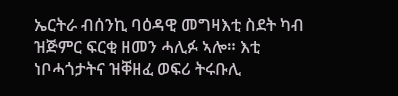ኤርትራ ብሰንኪ ባዕዳዊ መግዛእቲ ስደት ካብ ዝጅምር ፍርቂ ዘመን ሓሊፉ ኣሎ። እቲ ነቦሓጎታትና ዝቐዘፈ ወፍሪ ትሩቡሊ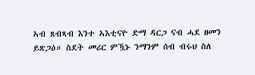ኣብ ጸብጻብ እንተ ኣእቲናዮ ድማ ዳርጋ ናብ ሓደ ዘመን ይጽጋዕ። ስደት መሪር ምዃኑ ንማንም ሰብ ብሩህ ስለ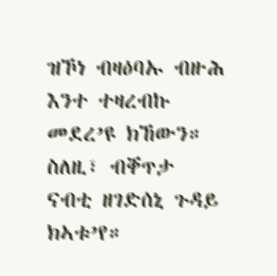ዝኾነ ብዛዕባኡ ብዙሕ እንተ ተዛረብኩ መደረ’ዩ ክኸውን። ስለዚ፣ ብቐጥታ ናብቲ ዘገድሰኒ ጉዳይ ክኣቱ’የ።